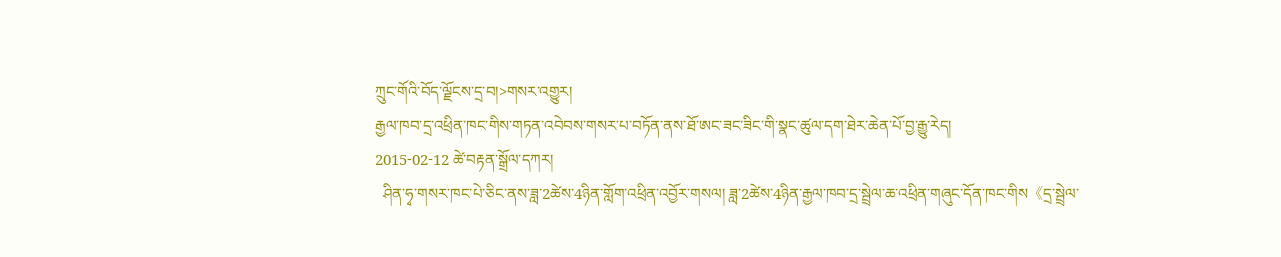ཀྲུང་གོའི་བོད་ལྗོངས་དྲ་བ།>གསར་འགྱུར།
རྒྱལ་ཁབ་དྲ་འཕྲིན་ཁང་གིས་གཏན་འབེབས་གསར་པ་བཏོན་ནས་ཐོ་ཨང་ཟང་ཟིང་གི་སྣང་ཚུལ་དག་ཐེར་ཆེན་པོ་བྱ་རྒྱུ་རེད།
2015-02-12 ཚེ་བརྟན་སྒྲོལ་དཀར།
  ཤིན་ཧྭ་གསར་ཁང་པེ་ཅིང་ནས་ཟླ་2ཚེས་4ཉིན་གློག་འཕྲིན་འབྱོར་གསལ། ཟླ་2ཚེས་4ཉིན་རྒྱལ་ཁབ་དྲ་སྦྲེལ་ཆ་འཕྲིན་གཞུང་དོན་ཁང་གིས《དྲ་སྦྲེལ་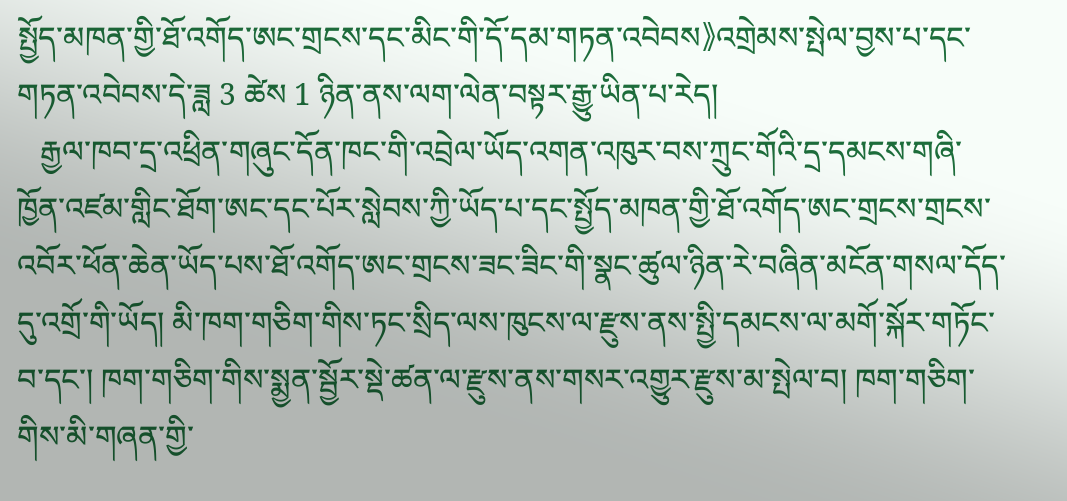སྤྱོད་མཁན་གྱི་ཐོ་འགོད་ཨང་གྲངས་དང་མིང་གི་དོ་དམ་གཏན་འབེབས》འགྲེམས་སྤེལ་བྱས་པ་དང་གཏན་འབེབས་དེ་ཟླ 3 ཚེས 1 ཉིན་ནས་ལག་ལེན་བསྟར་རྒྱུ་ཡིན་པ་རེད།
   རྒྱལ་ཁབ་དྲ་འཕྲིན་གཞུང་དོན་ཁང་གི་འབྲེལ་ཡོད་འགན་འཁུར་བས་ཀྲུང་གོའི་དྲ་དམངས་གཞི་ཁྱོན་འཛམ་གླིང་ཐོག་ཨང་དང་པོར་སླེབས་ཀྱི་ཡོད་པ་དང་སྤྱོད་མཁན་གྱི་ཐོ་འགོད་ཨང་གྲངས་གྲངས་འབོར་ཕོན་ཆེན་ཡོད་པས་ཐོ་འགོད་ཨང་གྲངས་ཟང་ཟིང་གི་སྣང་ཚུལ་ཉིན་རེ་བཞིན་མངོན་གསལ་དོད་དུ་འགྲོ་གི་ཡོད། མི་ཁག་གཅིག་གིས་ཏང་སྲིད་ལས་ཁུངས་ལ་རྫུས་ནས་སྤྱི་དམངས་ལ་མགོ་སྐོར་གཏོང་བ་དང་། ཁག་གཅིག་གིས་སྨྱན་སྦྱོར་སྡེ་ཚན་ལ་རྫུས་ནས་གསར་འགྱུར་རྫུས་མ་སྤེལ་བ། ཁག་གཅིག་གིས་མི་གཞན་གྱི་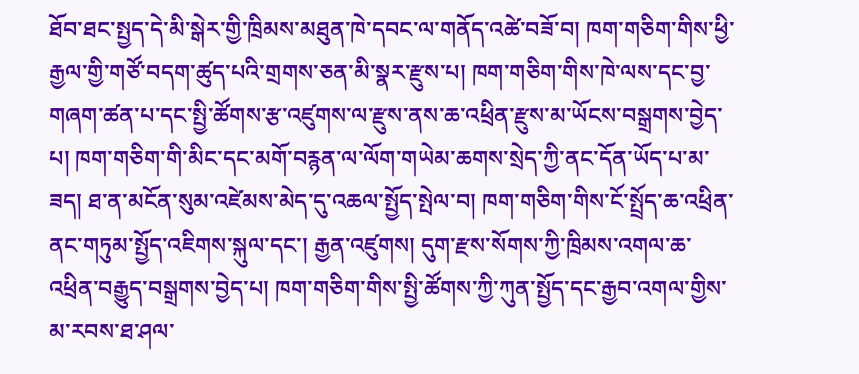ཐོབ་ཐང་སྤྱད་དེ་མི་སྒེར་གྱི་ཁྲིམས་མཐུན་ཁེ་དབང་ལ་གནོད་འཚེ་བཟོ་བ། ཁག་གཅིག་གིས་ཕྱི་རྒྱལ་གྱི་གཙོ་བདག་ཚུད་པའི་གྲགས་ཅན་མི་སྣར་རྫུས་པ། ཁག་གཅིག་གིས་ཁེ་ལས་དང་བྱ་གཞག་ཚན་པ་དང་སྤྱི་ཚོགས་རྩ་འཛུགས་ལ་རྫུས་ནས་ཆ་འཕྲིན་རྫུས་མ་ཡོངས་བསྒྲགས་བྱེད་པ། ཁག་གཅིག་གི་མིང་དང་མགོ་བརྙན་ལ་ལོག་གཡེམ་ཆགས་སྲེད་ཀྱི་ནང་དོན་ཡོད་པ་མ་ཟད། ཐ་ན་མངོན་སུམ་འཛེམས་མེད་དུ་འཆལ་སྤྱོད་སྤེལ་བ། ཁག་གཅིག་གིས་ངོ་སྤྲོད་ཆ་འཕྲིན་ནང་གཏུམ་སྤྱོད་འཇིགས་སྐུལ་དང་། རྒྱན་འཛུགས། དུག་རྫས་སོགས་ཀྱི་ཁྲིམས་འགལ་ཆ་འཕྲིན་བརྒྱུད་བསྒྲགས་བྱེད་པ། ཁག་གཅིག་གིས་སྤྱི་ཚོགས་ཀྱི་ཀུན་སྤྱོད་དང་རྒྱབ་འགལ་གྱིས་མ་རབས་ཐ་ཤལ་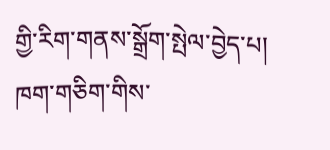གྱི་རིག་གནས་སྒྲོག་སྤེལ་བྱེད་པ། ཁག་གཅིག་གིས་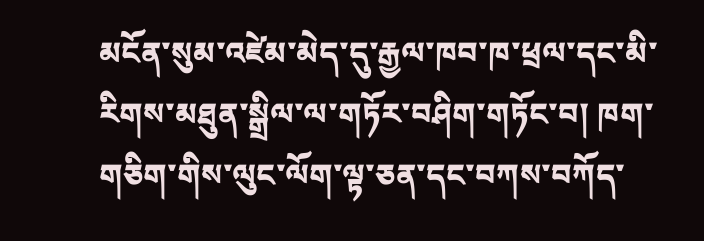མངོན་སུམ་འཛེམ་མེད་དུ་རྒྱལ་ཁབ་ཁ་ཕྲལ་དང་མི་རིགས་མཐུན་སྒྲིལ་ལ་གཏོར་བཤིག་གཏོང་བ། ཁག་གཅིག་གིས་ལུང་ལོག་ལྟ་ཅན་དང་བཀས་བཀོད་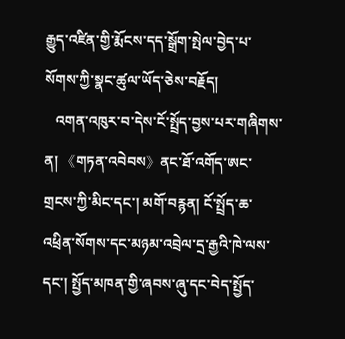རྒྱུད་འཛིན་གྱི་རྨོངས་དད་སྒྲོག་སྤེལ་བྱེད་པ་སོགས་ཀྱི་སྣང་ཚུལ་ཡོད་ཅེས་བརྗོད།
   འགན་འཁུར་བ་དེས་ངོ་སྤྲོད་བྱས་པར་གཞིགས་ན། 《གཏན་འབེབས》ནང་ཐོ་འགོད་ཨང་གྲངས་ཀྱི་མིང་དང་། མགོ་བརྙན། ངོ་སྤྲོད་ཆ་འཕྲིན་སོགས་དང་མཉམ་འབྲེལ་དྲ་རྒྱའི་ཁེ་ལས་དང་། སྤྱོད་མཁན་གྱི་ཞབས་ཞུ་དང་བེད་སྤྱོད་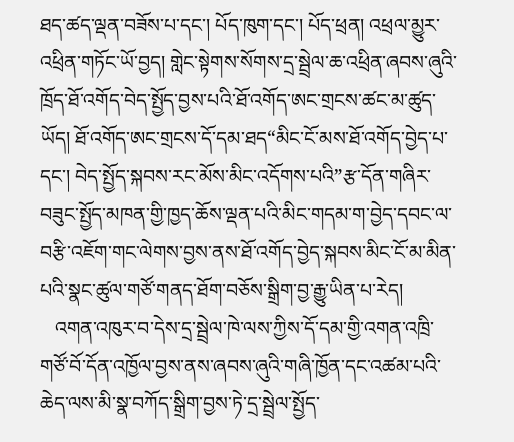ཐད་ཚད་ལྡན་བཟོས་པ་དང་། པོད་ཁུག་དང་། པོད་ཕྲན། འཕྲལ་མྱུར་འཕྲིན་གཏོང་ཡོ་བྱད། གླེང་སྟེགས་སོགས་དྲ་སྦྲེལ་ཆ་འཕྲིན་ཞབས་ཞུའི་ཁྲོད་ཐོ་འགོད་བེད་སྤྱོད་བྱས་པའི་ཐོ་འགོད་ཨང་གྲངས་ཚང་མ་ཚུད་ཡོད། ཐོ་འགོད་ཨང་གྲངས་དོ་དམ་ཐད“མིང་ངོ་མས་ཐོ་འགོད་བྱེད་པ་དང་། བེད་སྤྱོད་སྐབས་རང་མོས་མིང་འདོགས་པའི”རྩ་དོན་གཞིར་བཟུང་སྤྱོད་མཁན་གྱི་ཁྱད་ཆོས་ལྡན་པའི་མིང་གདམ་ག་བྱེད་དབང་ལ་བརྩི་འཇོག་གང་ལེགས་བྱས་ནས་ཐོ་འགོད་བྱེད་སྐབས་མིང་ངོ་མ་མིན་པའི་སྣང་ཚུལ་གཙོ་གནད་ཐོག་བཅོས་སྒྲིག་བྱ་རྒྱུ་ཡིན་པ་རེད།
   འགན་འཁུར་བ་དེས་དྲ་སྦྲེལ་ཁེ་ལས་ཀྱིས་དོ་དམ་གྱི་འགན་འཁྲི་གཙོ་བོ་དོན་འཁྱོལ་བྱས་ནས་ཞབས་ཞུའི་གཞི་ཁྱོན་དང་འཚམ་པའི་ཆེད་ལས་མི་སྣ་བཀོད་སྒྲིག་བྱས་ཏེ་དྲ་སྦྲེལ་སྤྱོད་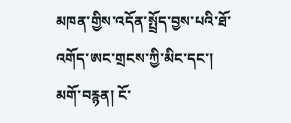མཁན་གྱིས་འདོན་སྤྲོད་བྱས་པའི་ཐོ་འགོད་ཨང་གྲངས་ཀྱི་མིང་དང་། མགོ་བརྙན། ངོ་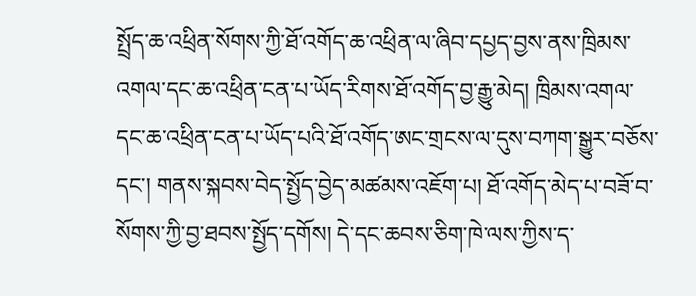སྤྲོད་ཆ་འཕྲིན་སོགས་ཀྱི་ཐོ་འགོད་ཆ་འཕྲིན་ལ་ཞིབ་དཔྱད་བྱས་ནས་ཁྲིམས་འགལ་དང་ཆ་འཕྲིན་ངན་པ་ཡོད་རིགས་ཐོ་འགོད་བྱ་རྒྱུ་མེད། ཁྲིམས་འགལ་དང་ཆ་འཕྲིན་ངན་པ་ཡོད་པའི་ཐོ་འགོད་ཨང་གྲངས་ལ་དུས་བཀག་སྒྱུར་བཅོས་དང་། གནས་སྐབས་བེད་སྤྱོད་བྱེད་མཚམས་འཇོག་པ། ཐོ་འགོད་མེད་པ་བཟོ་བ་སོགས་ཀྱི་བྱ་ཐབས་སྤྱོད་དགོས། དེ་དང་ཆབས་ཅིག་ཁེ་ལས་ཀྱིས་ད་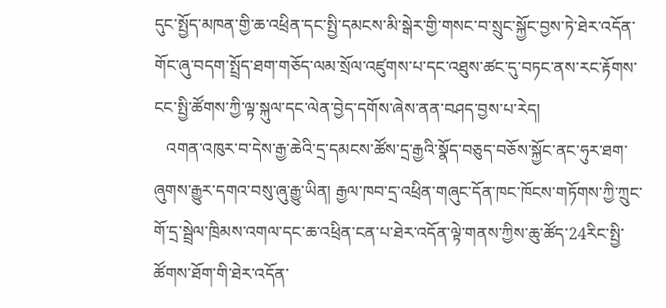དུང་སྤྱོད་མཁན་གྱི་ཆ་འཕྲིན་དང་སྤྱི་དམངས་མི་སྒེར་གྱི་གསང་བ་སྲུང་སྐྱོང་བྱས་ཏེ་ཐེར་འདོན་གོང་ཞུ་བདག་སྤྲོད་ཐག་གཅོད་ལམ་སྲོལ་འཛུགས་པ་དང་འཐུས་ཚང་དུ་བཏང་ནས་རང་རྟོགས་ངང་སྤྱི་ཚོགས་ཀྱི་ལྟ་སྐུལ་དང་ལེན་བྱེད་དགོས་ཞེས་ནན་བཤད་བྱས་པ་རེད།
   འགན་འཁུར་བ་དེས་རྒྱ་ཆེའི་དྲ་དམངས་ཚོས་དྲ་རྒྱའི་སྣོད་བཅུད་བཅོས་སྐྱོང་ནང་ཧུར་ཐག་ཞུགས་རྒྱུར་དགའ་བསུ་ཞུ་རྒྱུ་ཡིན། རྒྱལ་ཁབ་དྲ་འཕྲིན་གཞུང་དོན་ཁང་ཁོངས་གཏོགས་ཀྱི་ཀྲུང་གོ་དྲ་སྦྲེལ་ཁྲིམས་འགལ་དང་ཆ་འཕྲིན་ངན་པ་ཐེར་འདོན་ལྟེ་གནས་ཀྱིས་ཆུ་ཚོད་24རིང་སྤྱི་ཚོགས་ཐོག་གི་ཐེར་འདོན་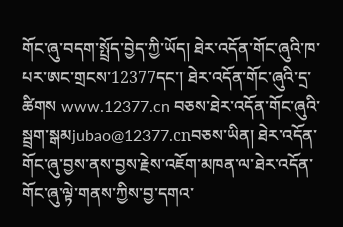གོང་ཞུ་བདག་སྤྲོད་བྱེད་ཀྱི་ཡོད། ཐེར་འདོན་གོང་ཞུའི་ཁ་པར་ཨང་གྲངས་12377དང་། ཐེར་འདོན་གོང་ཞུའི་དྲ་ཚིགས www.12377.cn བཅས་ཐེར་འདོན་གོང་ཞུའི་སྦྲག་སྒམjubao@12377.cnབཅས་ཡིན། ཐེར་འདོན་གོང་ཞུ་བྱས་ནས་བྱས་རྗེས་འཇོག་མཁན་ལ་ཐེར་འདོན་གོང་ཞུ་ལྟེ་གནས་ཀྱིས་བྱ་དགའ་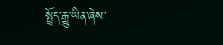སྤྲོད་རྒྱུ་ཡིན་ཞེས་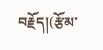བརྗོད།(རྩོམ་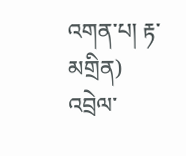འགན་པ། རྟ་མགྲིན)
འབྲེལ་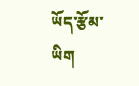ཡོད་རྩོམ་ཡིག